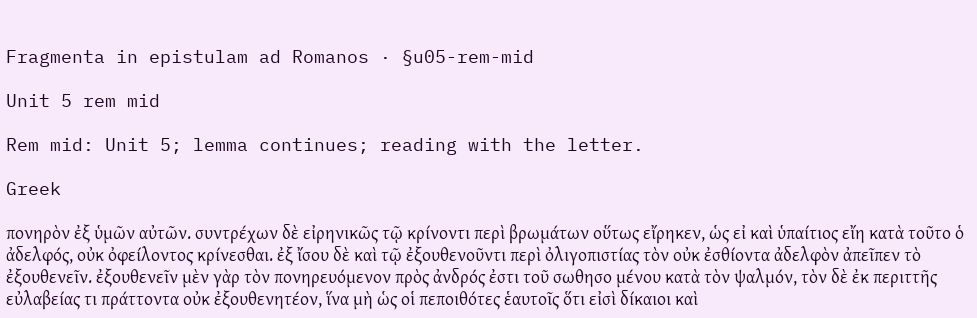Fragmenta in epistulam ad Romanos · §u05-rem-mid

Unit 5 rem mid

Rem mid: Unit 5; lemma continues; reading with the letter.

Greek

πονηρὸν ἐξ ὑμῶν αὐτῶν. συντρέχων δὲ εἰρηνικῶς τῷ κρίνοντι περὶ βρωμάτων οὕτως εἴρηκεν, ὡς εἰ καὶ ὑπαίτιος εἴη κατὰ τοῦτο ὁ ἀδελφός, οὐκ ὀφείλοντος κρίνεσθαι. ἐξ ἴσου δὲ καὶ τῷ ἐξουθενοῦντι περὶ ὀλιγοπιστίας τὸν οὐκ ἐσθίοντα ἀδελφὸν ἀπεῖπεν τὸ ἐξουθενεῖν. ἐξουθενεῖν μὲν γὰρ τὸν πονηρευόμενον πρὸς ἀνδρός ἐστι τοῦ σωθησο μένου κατὰ τὸν ψαλμόν, τὸν δὲ ἐκ περιττῆς εὐλαβείας τι πράττοντα οὐκ ἐξουθενητέον, ἵνα μὴ ὡς οἱ πεποιθότες ἑαυτοῖς ὅτι εἰσὶ δίκαιοι καὶ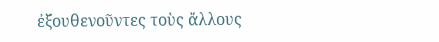ἐξουθενοῦντες τοὺς ἄλλους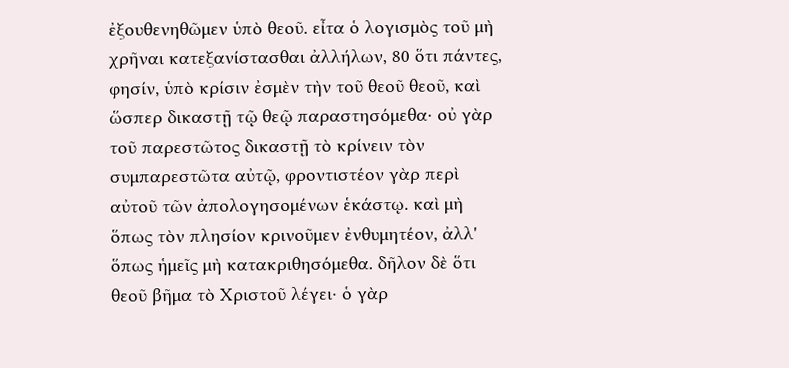ἐξουθενηθῶμεν ὑπὸ θεοῦ. εἶτα ὁ λογισμὸς τοῦ μὴ χρῆναι κατεξανίστασθαι ἀλλήλων, 80 ὅτι πάντες, φησίν, ὑπὸ κρίσιν ἐσμὲν τὴν τοῦ θεοῦ θεοῦ, καὶ ὥσπερ δικαστῇ τῷ θεῷ παραστησόμεθα· οὐ γὰρ τοῦ παρεστῶτος δικαστῇ τὸ κρίνειν τὸν συμπαρεστῶτα αὐτῷ, φροντιστέον γὰρ περὶ αὐτοῦ τῶν ἀπολογησομένων ἑκάστῳ. καὶ μὴ ὅπως τὸν πλησίον κρινοῦμεν ἐνθυμητέον, ἀλλ' ὅπως ἡμεῖς μὴ κατακριθησόμεθα. δῆλον δὲ ὅτι θεοῦ βῆμα τὸ Χριστοῦ λέγει· ὁ γὰρ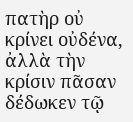πατὴρ οὐ κρίνει οὐδένα, ἀλλὰ τὴν κρίσιν πᾶσαν δέδωκεν τῷ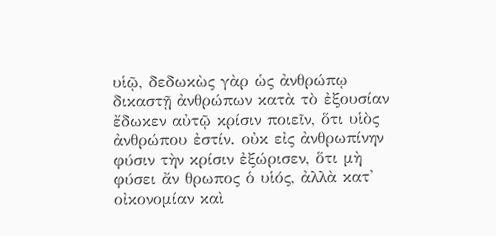υἱῷ, δεδωκὼς γὰρ ὡς ἀνθρώπῳ δικαστῇ ἀνθρώπων κατὰ τὸ ἐξουσίαν ἔδωκεν αὐτῷ κρίσιν ποιεῖν, ὅτι υἱὸς ἀνθρώπου ἐστίν. οὐκ εἰς ἀνθρωπίνην φύσιν τὴν κρίσιν ἐξώρισεν, ὅτι μὴ φύσει ἄν θρωπος ὁ υἱός, ἀλλὰ κατ' οἰκονομίαν καὶ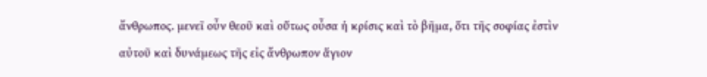ἄνθρωπος. μενεῖ οὖν θεοῦ καὶ οὕτως οὖσα ἡ κρίσις καὶ τὸ βῆμα, ὅτι τῆς σοφίας ἐστὶν αὐτοῦ καὶ δυνάμεως τῆς εἰς ἄνθρωπον ἅγιον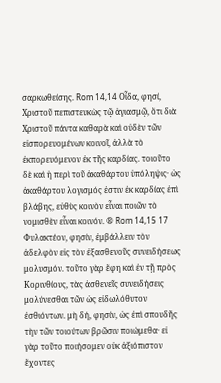σαρκωθείσης. Rom 14,14 Οἶδα, φησί, Χριστοῦ πεπιστευκὼς τῷ ἁγιασμῷ, ὅτι διὰ Χριστοῦ πάντα καθαρὰ καὶ οὐδὲν τῶν εἰσπορευομένων κοινοῖ, ἀλλὰ τὸ ἐκπορευόμενον ἐκ τῆς καρδίας. τοιοῦτο δὲ καὶ ἡ περὶ τοῦ ἀκαθάρτου ὑπόληψις· ὡς ἀκαθάρτου λογισμός ἐστιν ἐκ καρδίας ἐπὶ βλάβης, εὐθὺς κοινὸν εἶναι ποιῶν τὸ νομισθὲν εἶναι κοινόν. ® Rom 14,15 17 Φυλακτέον, φησίν, ἐμβάλλειν τὸν ἀδελφὸν εἰς τὸν ἐξασθενοῦς συνειδήσεως μολυσμόν. τοῦτο γὰρ ἔφη καὶ ἐν τῇ πρὸς Κορινθίους, τὰς ἀσθενεῖς συνειδήσεις μολύνεσθαι τῶν ὡς εἰδωλόθυτον ἐσθιόντων. μὴ δή, φησίν, ὡς ἐπὶ σπουδῆς τὴν τῶν τοιούτων βρῶσιν ποιώμεθα· εἰ γὰρ τοῦτο ποιήσομεν οὐκ ἀξιόπιστον ἔχοντες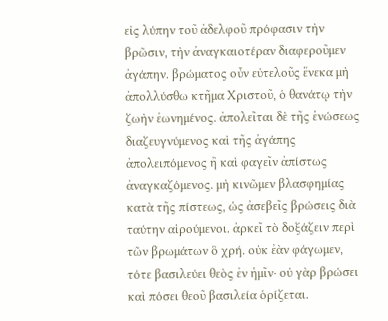εἰς λύπην τοῦ ἀδελφοῦ πρόφασιν τὴν βρῶσιν, τὴν ἀναγκαιοτέραν διαφεροῦμεν ἀγάπην. βρώματος οὖν εὐτελοῦς ἕνεκα μὴ ἀπολλύσθω κτῆμα Χριστοῦ, ὁ θανάτῳ τὴν ζωὴν ἐωνημένος. ἀπολεῖται δὲ τῆς ἑνώσεως διαζευγνύμενος καὶ τῆς ἀγάπης ἀπολειπόμενος ἢ καὶ φαγεῖν ἀπίστως ἀναγκαζόμενος. μὴ κινῶμεν βλασφημίας κατὰ τῆς πίστεως, ὡς ἀσεβεῖς βρώσεις διὰ ταύτην αἱρούμενοι. ἀρκεῖ τὸ δοξάζειν περὶ τῶν βρωμάτων ὃ χρή. οὐκ ἐὰν φάγωμεν, τότε βασιλεύει θεὸς ἐν ἡμῖν· οὐ γὰρ βρώσει καὶ πόσει θεοῦ βασιλεία ὁρίζεται.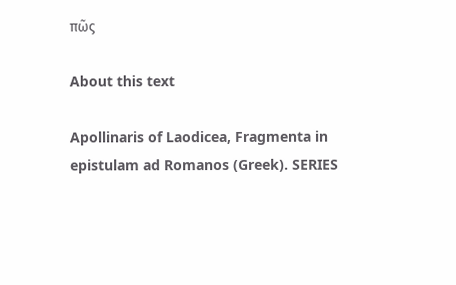πῶς

About this text

Apollinaris of Laodicea, Fragmenta in epistulam ad Romanos (Greek). SERIES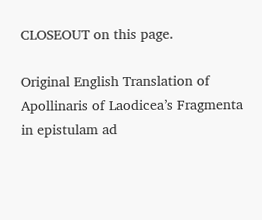CLOSEOUT on this page.

Original English Translation of Apollinaris of Laodicea’s Fragmenta in epistulam ad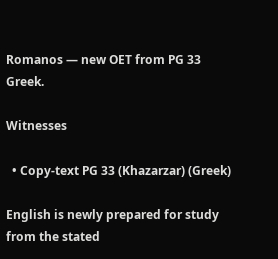Romanos — new OET from PG 33 Greek.

Witnesses

  • Copy-text PG 33 (Khazarzar) (Greek)

English is newly prepared for study from the stated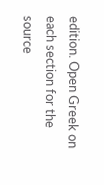edition. Open Greek on each section for the source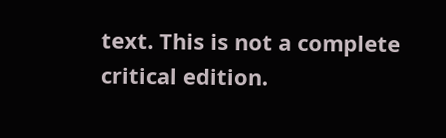text. This is not a complete critical edition.